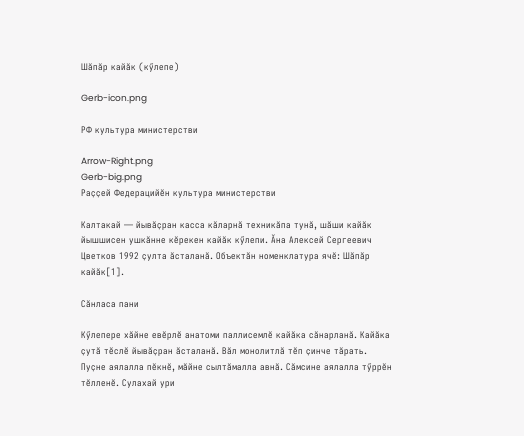Шăпăр кайăк (кӳлепе)

Gerb-icon.png

РФ культура министерстви

Arrow-Right.png
Gerb-big.png
Раҫҫей Федерацийӗн культура министерстви

Калтакай — йывӑҫран касса кӑларнӑ техникӑпа тунӑ, шӑши кайӑк йышшисен ушкӑнне кӗрекен кайӑк кӳлепи. Ӑна Алексей Сергеевич Цветков 1992 ҫулта ӑсталанӑ. Объектӑн номенклатура ячӗ: Шăпăр кайăк[1].

Сӑнласа пани

Кӳлепере хӑйне евӗрлӗ анатоми паллисемлӗ кайӑка сӑнарланӑ. Кайӑка ҫутӑ тӗслӗ йывӑҫран ӑсталанӑ. Вӑл монолитлӑ тӗп ҫинче тӑрать. Пуҫне аялалла пӗкнӗ, мӑйне сылтӑмалла авнӑ. Сӑмсине аялалла тӳррӗн тӗлленӗ. Сулахай ури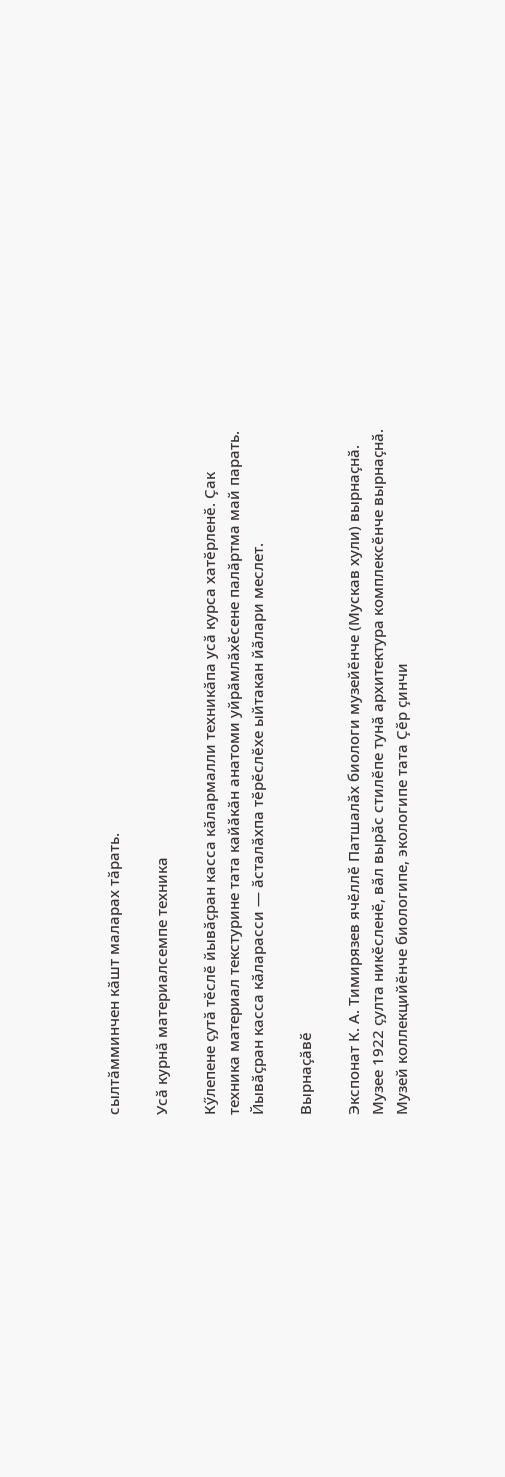сылтӑмминчен кӑшт маларах тӑрать.

Усӑ курнӑ материалсемпе техника

Кӳлепене ҫутӑ тӗслӗ йывӑҫран касса кӑлармалли техникӑпа усӑ курса хатӗрленӗ. Ҫак техника материал текстурине тата кайӑкӑн анатоми уйрӑмлӑхӗсене палӑртма май парать. Йывӑҫран касса кӑларасси — ӑсталӑхпа тӗрӗслӗхе ыйтакан йӑлари меслет.

Вырнаҫӑвӗ

Экспонат К. А. Тимирязев ячӗллӗ Патшалӑх биологи музейӗнче (Мускав хули) вырнаҫнӑ. Музее 1922 ҫулта никӗсленӗ, вӑл вырӑс стилӗпе тунӑ архитектура комплексӗнче вырнаҫнӑ. Музей коллекцийӗнче биологипе, экологипе тата Ҫӗр ҫинчи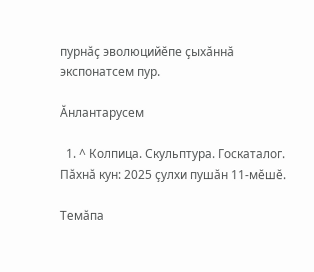пурнӑҫ эволюцийӗпе ҫыхӑннӑ экспонатсем пур.

Ӑнлантарусем

  1. ^ Колпица. Скульптура. Госкаталог. Пӑхнӑ кун: 2025 ҫулхи пушӑн 11-мӗшӗ.

Темӑпа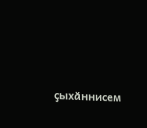ҫыхӑннисем